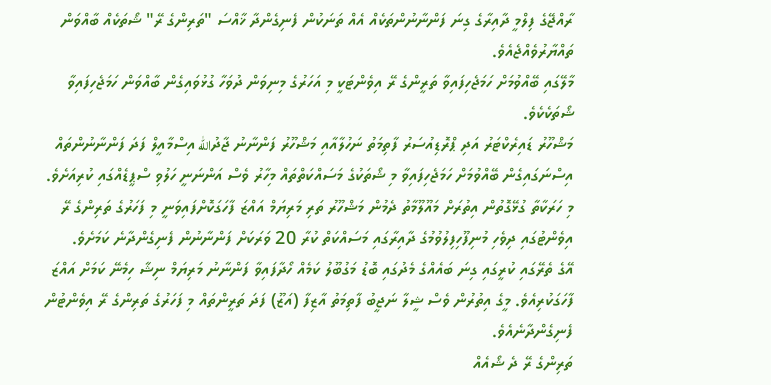ރާއްޖޭގެ ފިލްމީ ދާއިރާގެ ގިނަ ފަންނާނުންތަކެއް އެއް ތަނަކުން ފެނިގެންދާ ޚާއްސަ "ތަރިންގެ ރޭ" ޝޯތަކެއް ބާއްވަން ތައްޔާރުވެއްޖެއެވެ.
މާލޭގައި ބޭއްވުމަށް ހަމަޖެހިފައިވާ ތަރީންގެ ރޭ އިވެންޓަކީ މި އަހަރުގެ މިނިވަން ދުވަހާ ގުޅުވައިގެން ބާއްވަން ހަމަޖެހިފައިވާ ޝޯތަކެކެވެ.
މަޝްހޫރު ޑައިރެކްޓަރު އަދި ޕްރޮޑިއުސަރު ފާތިމަތު ނަހުލާއާއި މަޝްހޫރު ފަންނާނު ޖާދުالله އިސްމާއީލް ފަދަ ފަންނާނުންތައް އިސްނަގައިގެން ބޭއްވުމަށް ހަމަޖެހިފައިވާ މި ޝޯތަކުގެ މަސައްކަތްތައް މިހާރު ވެސް އަންނަނީ ހަލުވި ސްޕީޑެއްގައި ކުރިއަށެވެ.
މި ހަރަކާތާ ގުޅޭގޮތުން އިތުރަށް މައޫލޫމާތު ދެމުން މަޝްހޫރު ތަރި މަރިޔަމް އައްޒަ ފާހަގަކޮށްފައިވަނީ މި ފަހަރުގެ ތަރިންގެ ރޭ އިވެންޓުގައި ދިވެހި މުނިފޫހިފިލުވުމުގެ ދާއިރާގައި މަސައްކަތް ކުރާ 20 ވަރަކަށް ފަންނާނުން ފެނިގެންދާނެ ކަމަށެވެ.
އޭގެ ތެރޭގައި ކުރީގައި ގިނަ ބައެއްގެ މެދުގައި ބޮޑު މަގުބޫލު ކަމެއް ހޯދާފައިވާ ފަންނާނު މަރިޔަމް ނިޝާ ހިމެނޭ ކަމަށް އައްޒަ ފާހަގަކުރިއެވެ. މީގެ އިތުރުން ވެސް ޝީލާ ނަޖީބު ފާތިމަތު އާޒިފާ (އަޒޫ) ފަދަ ތަރީންތައް މި ފަހަރުގެ ތަރިންގެ ރޭ އިވެންޓުން ފެނިގެންދާނެއެވެ.
ތަރިންގެ ރޭ ދެ ޝޯއެއް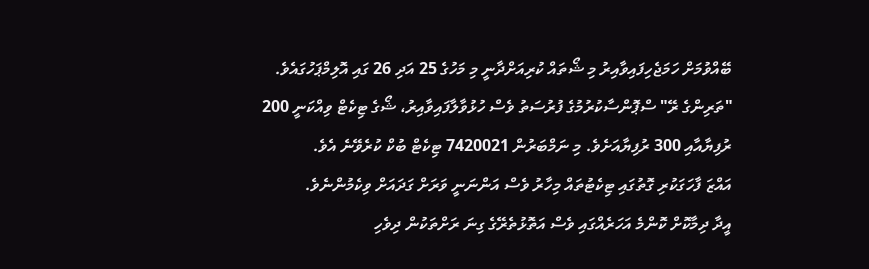ބޭއްވުމަށް ހަމަޖެހިފައިވާއިރު މި ޝޯތައް ކުރިއަށްދާނީ މި މަހުގެ 25 އަދި 26 ގައި އޮލިމްޕަހުގައެވެ. "ތަރިންގެ ރޭ" ސްޕޮންސާކުރުމުގެ ފުރުސަތު ވެސް ހުޅުވާލާފައިވާއިރު، ޝޯގެ ޓިކެޓް ވިއްކަނީ 200 ރުފިޔާއާއި 300 ރުފިޔާއަށެވެ. މި ނަމްބަރުން 7420021 ޓިކެޓް ބުކް ކުރެވޭނެ އެވެ.
އައްޒަ ފާހަގަކުރި ގޮތުގައި ޓިކެޓުތައް މިހާރު ވެސް އަންނަނީ ވަރަށް ގަދައަށް ވިކެމުންނެވެ.
އީދާ ދިމާކޮށް ކޮންމެ އަހަރެއްގައި ވެސް އަތޮޅުތެރޭގެ ގިނަ ރަށްތަކުން ދިވެހި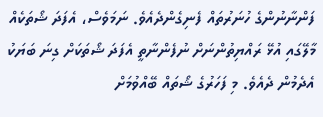ފަންނާނުންގެ ހުނަރުތައް ފެނިގެންދެއެވެ. ނަމަވެސް، އެފަދަ ޝޯތަކެއް މާލޭގައި އުޅޭ ރައްޔިތުންނަށް ނުފެންނާތީ އެފަދަ ޝޯތަކަށް ގިނަ ބަޔަކު އެދެމުން ދެއެވެ. މި ފަހަރުގެ ޝޯތައް ބޭއްވުމަށް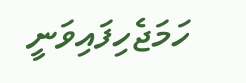ހަމަޖެހިފައިވަނީ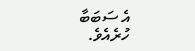އެ ސަބަބާ ހުރެއެވެ.